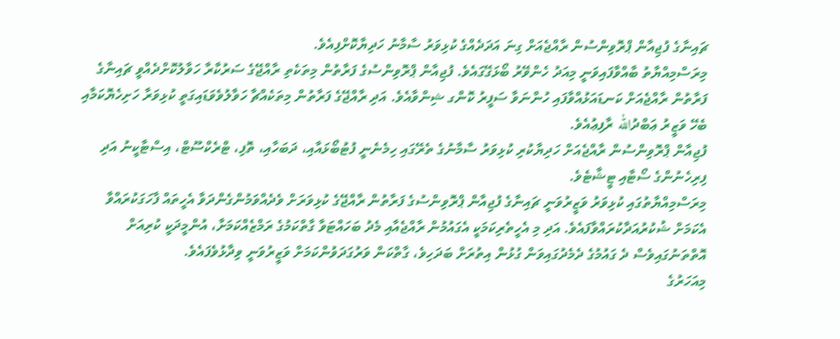ޗައިނާގެ ފުޖިއާން ޕްރޮވިންސުން ރާއްޖެއަށް ގިނަ އަދަދެއްގެ ކުޅިވަރު ސާމާނު ހަދިޔާކޮށްފިއެވެ.
މިރަސްމިއްޔާތު ބާއްވާފައިވަނީ މިއަދު ހެންވޭރު ބޯޅަގޭގައެވެ. ފުޖިއާން ޕްރޮވިންސުގެ ފަރާތުން މިތަކެތި ރާއްޖޭގެ ސަރުކާރާ ހަވާލުކޮށްދެއްވީ ޗައިނާގެ ފަރާތުން ރާއްޖެއަށް ކަނޑައަޅުއްވާފައި ހުންނަވާ ސަފީރު ކޮންގ ޝިންވާއެވެ. އަދި ރާއްޖޭގެ ފަރާތުން މިތަކެއްޗާ ހަވާލުވެވަޑައިގަތީ ކުޅިވަރާ ހަށިހެޔޮކަމާއި ބެހޭ ވަޒީރު ޢަބްދުالله ރާފިޢުއެވެ.
ފުޖިއާން ޕްރޮވިންސުން ރާއްޖެއަށް ހަދިޔާކުރި ކުޅިވަރު ސާމާނުގެ ތެރޭގައި ހިމެނެނީ ފުޓުބޯޅައާއި، ދަބަހާއި، ތޮފި، ޓްރެކްސޫޓް، އިސްޓާކީނު އަދި ފިރިހެނުންގެ ސޯޓާއި ޓީޝާޓެވެ.
މިރަސްމިއްޔާތުގައި ކުޅިވަރު ވަޒީރުވަނީ ޗައިނާގެ ފުޖިއާން ޕްރޮވިންސުގެ ފަރާތުން ރާއްޖޭގެ ކުޅިވަރަށް ވެދެއްވަމުންގެންދަވާ އެހީތައް ފާހަގަކުރައްވާ އެކަމަށް ޝުކުރުއަދާކުރައްވާފައެވެ. އަދި މި އެހީތެރިކަމަކީ އެގައުމުން ރާއްޖެއާއި މެދު ބަހައްޓަވާ ގާތްކަމުގެ ރަމްޒެއްކަމަށާ، އުންމީދަކީ ކުރިއަށް އޮތްތަނުގައިވެސް ދެ ގައުމުގެ ދެމެދުގައިވަން ގުޅުން އިތުރަށް ބަދަހިވެ، ގާތްކަން ވަރުގަދަވުންކަމަށް ވަޒީރުވަނީ ވިދާޅުވެފައެވެ.
މިއަހަރުގެ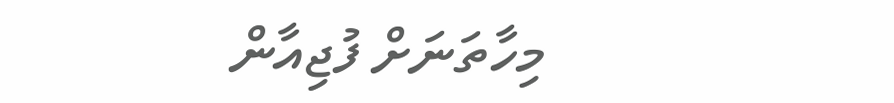މިހާތަނަށް ފުޖިއާން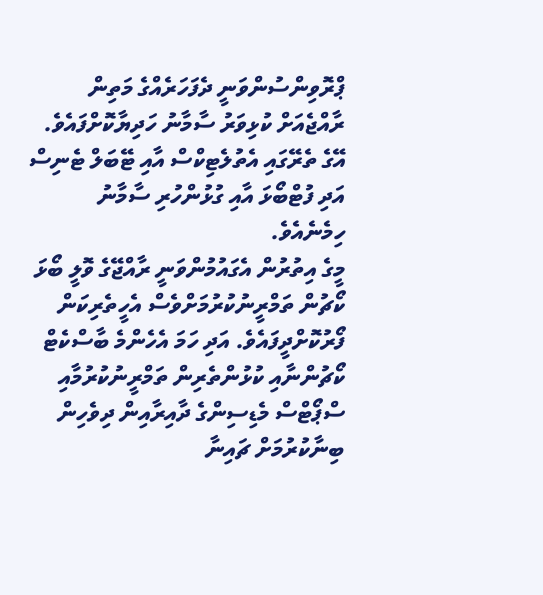ޕްރޮވިންސުންވަނީ ދެފަހަރެއްގެ މަތިން ރާއްޖެއަށް ކުޅިވަރު ސާމާނު ހަދިޔާކޮށްފައެވެ. އޭގެ ތެރޭގައި އެތުލެޓިކްސް އާއި ޓޭބަލް ޓެނިސް އަދި ފުޓްބޯޅަ އާއި ގުޅުންހުރި ސާމާނު ހިމެނެއެވެ.
މީގެ އިތުރުން އެގައުމުންވަނީ ރާއްޖޭގެ ވޮލީ ބޯޅަ ކޯޗުން ތަމްރީނުކުރުމަށްވެސް އެހީތެރިކަން ފޯރުކޮށްދީފައެވެ. އަދި ހަމަ އެހެންމެ ބާސްކެޓް ކޯޗުންނާއި ކުޅުންތެރިން ތަމްރީނުކުރުމާއި ސްޕޯޓްސް މެޑިސިންގެ ދާއިރާއިން ދިވެހިން ބިނާކުރުމަށް ޗައިނާ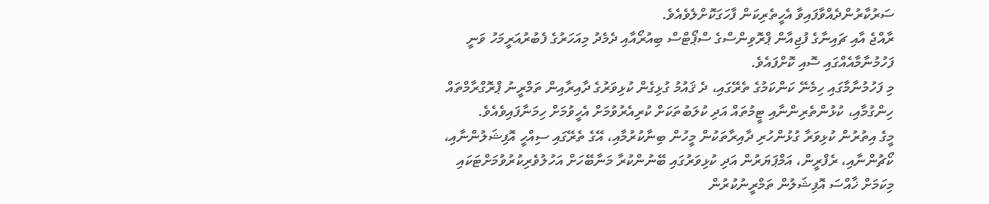ސަރުކާރުންދެއްވާފައިވާ އެހީތެރިކަން ފާހަގަކޮށްލެވެއެވެ.
ރާއްޖެ އާއި ޗައިނާގެ ފުޖިއާން ޕްރޮވިންސްގެ ސްޕޯޓްސް ބިއުރޯއާއި ދެމެދު މިއަހަރުގެ ފެބުރުއަރީމަހު ވަނީ ފަހުމުނާމާއެއްގައި ސޮއި ކޮށްފައެވެ.
މި ފަހުމުނާމާގައި ހިމެނޭ ކަންކަމުގެ ތެރޭގައި، ދެ ޤައުމު ގުޅިގެން ކުޅިވަރުގެ ދާއިރާއިން ތަމްރީނު ޕްރޮގްރާމްތައް ހިންގުމާއި، ކުޅުންތެރިންނާއި ޓީމުތައް އަދި ކުލަބުތަކަށް ކުރިއެރުވުމަށް އެހީވުމަށް ހިމަނާފައިވެއެވެ.
މީގެ އިތުރުން ކުޅިވަރާ ގުޅުންހުރި ދާއިރާތަކުން މީހުން ބިނާކުރުމާއި، އޭގެ ތެރޭގައި ސިއްހީ އޮފިޝަލުންނާއި، ކޯޗުންނާއި، ރެފްރީން، އަމްޕަޔަރުން އަދި ކުޅިވަރުގައި ބޭނުންކުރާ މަނާބޭހަށް އަހުލުވެރިކުރުވުމަށްޓަކައި މިކަމަށް ޚާއްސަ އޮފިޝަލުން ތަމްރީނުކުރުން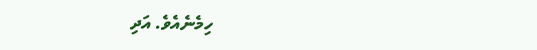ހިމެނެއެވެ. އަދި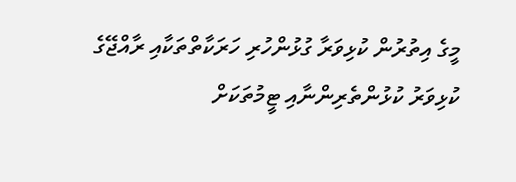މީގެ އިތުރުން ކުޅިވަރާ ގުޅުންހުރި ހަރަކާތްތަކާއި ރާއްޖޭގެ ކުޅިވަރު ކުޅުންތެރިންނާއި ޓީމުތަކަށް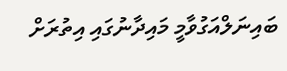ބައިނަލްއަގުވާމީ މައިދާނުގައި އިތުރަށް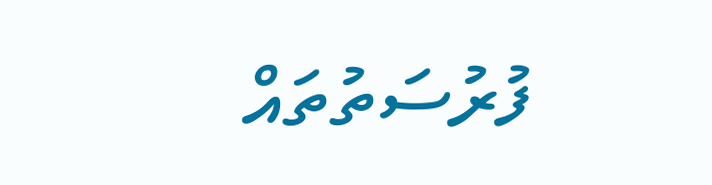ފުރުސަތުތައް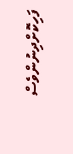ފަހިކޮށްދިނުންވެސް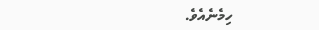ހިމެނެއެވެ.